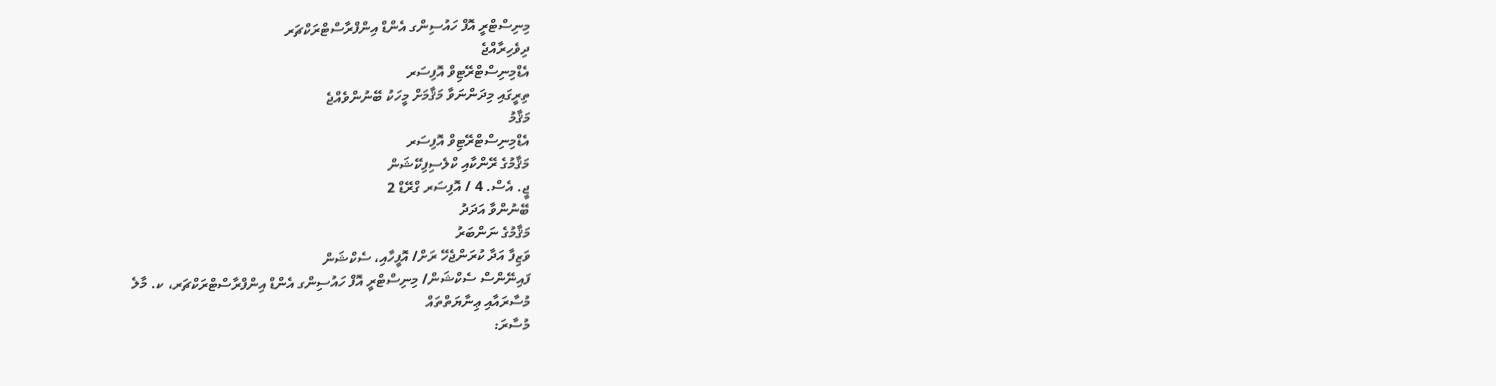މިނިސްޓްރީ އޮފް ހައުސިންގ އެންޑް އިންފްރާސްޓްރަކްޗަރ
ދިވެހިރާއްޖެ
އެޑްމިނިސްޓްރޭޓިވް އޮފިސަރ
ތިރީގައި މިދަންނަވާ މަޤާމަށް މީހަކު ބޭނުންވެއްޖެ
މަޤާމު
އެޑްމިނިސްޓްރޭޓިވް އޮފިސަރ
މަޤާމުގެ ރޭންކާއި ކްލެސިފިކޭޝަން
ޖީ. އެސް. 4 / އޮފިސަރ ގްރޭޑް 2
ބޭނުންވާ އަދަދު
މަޤާމުގެ ނަންބަރު
ވަޒިފާ އަދާ ކުރަންޖެހޭ ރަށް/ އޮފީހާއި، ސެކްޝަން
ފައިނޭންސް ސެކްޝަން/ މިނިސްޓްރީ އޮފް ހައުސިންގ އެންޑް އިންފްރާސްޓްރަކްޗަރ، ކ. މާލެ
މުސާރައާއި ޢިނާޔަތްތައް
މުސާރަ: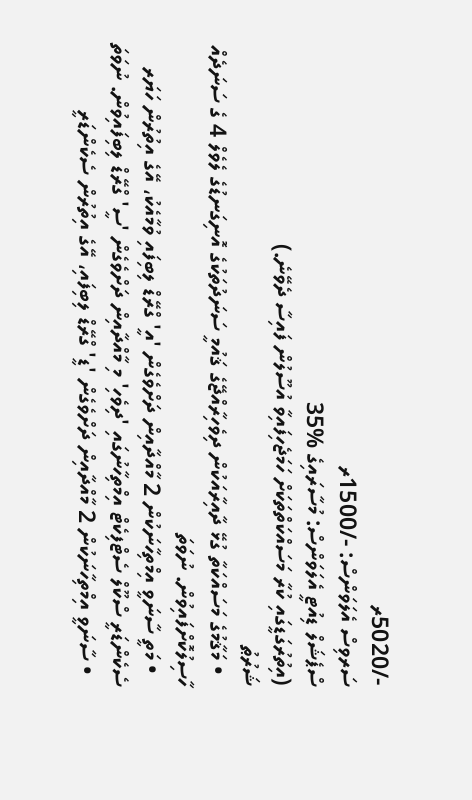-/5020ރ
ސަރވިސް އެލަވަންސް: -/1500ރ
ސްޕެޝަލް ޑިއުޓީ އެލަވަންސް: މުސާރައިގެ %35
(އިތުރުގަޑީގައި ކުރާ މަސައްކަތްތަކަށް ހަމަޖެހިފައިވާ އުސޫލުން ފައިސާ ދެވޭނެ.)
ޝަރުޠު
  • މަޤާމުގެ މަސައްކަތާ ގުޅޭ ދާއިރާއަކުން ދިވެހިރާއްޖޭގެ ޤައުމީ ސަނަދުތަކުގެ އޮނިގަނޑުގެ ލެވެލް 4 ގެ ސަނަދެއް ހާސިލުކޮށްފައިވުން. ނުވަތަ
  • މަތީ ސާނަވީ އިމްތިހާނަކުން 2 މާއްދާއިން ދަށްވެގެން 'އީ' ގްރޭޑް ލިބިފައި ވުމާއެކު، އޭގެ އިތުރުން ހަޔަރ ސެކެންޑަރީ ސްކޫލް ސެޓްފިކެޓް އިމްތިހާނުގައި 'ދިވެހި' މި މާއްދާއިން ދަށްވެގެން 'ސީ' ގްރޭޑް ލިބިފައިވުން. ނުވަތަ
  • ސާނަވީ އިމްތިހާނަކުން 2 މާއްދާއިން ދަށްވެގެން 'ޑީ' ގްރޭޑް ލިބިފައި، އޭގެ އިތުރުން ސެކެންޑަރީ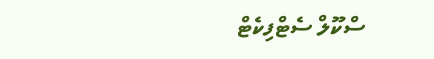ސްކޫލް ސެޓްފިކެޓް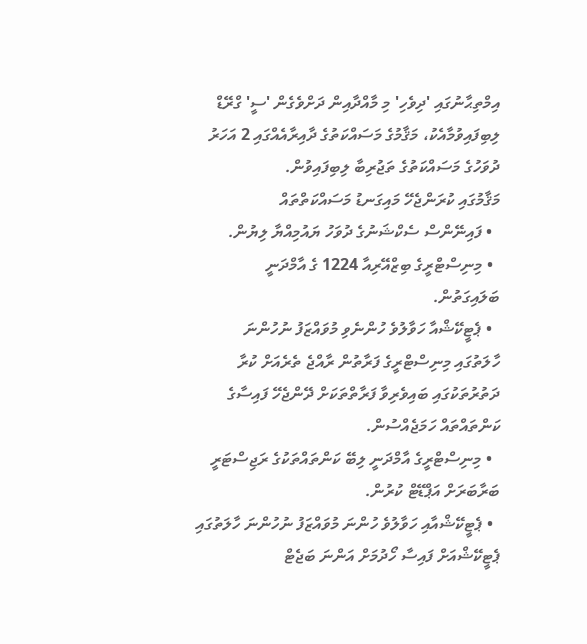އިމްތިޙާނުގައި 'ދިވެހި' މި މާއްދާއިން ދަށްވެގެން 'ސީ' ގްރޭޑް ލިބިފައިވުމާއެކު، މަޤާމުގެ މަސައްކަތުގެ ދާއިރާއެއްގައި 2 އަހަރު ދުވަހުގެ މަސައްކަތުގެ ތަޖުރިބާ ލިބިފައިވުން.
މަޤާމުގައި ކުރަންޖެހޭ މައިގަނޑު މަސައްކަތްތައް
  • ފައިނޭންސް ސެކްޝަނުގެ ދުވަހު ޔައުމިއްޔާ ލިޔުން.
  • މިނިސްޓްރީގެ ބިޒްއޭރިއާ 1224 ގެ އާމްދަނީ ބަލައިގަތުން.
  • ޕެޓީކޭޝްއާ ހަވާލުވެ ހުންނެވި މުވައްޒަފު ނުހުންނަ ހާލަތުގައި މިނިސްޓްރީގެ ފަރާތުން ރާއްޖެ ތެރެއަށް ކުރާ ދަތުރުތަކުގައި ބައިވެރިވާ ފަރާތްތަކަށް ދޭންޖެހޭ ފައިސާގެ ކަންތައްތައް ހަމަޖެއްސުން.
  • މިނިސްޓްރީގެ އާމްދަނީ ލިބޭ ކަންތައްތަކުގެ ރަޖިސްޓަރީ ބަރާބަރަށް އަޕްޑޭޓް ކުރުން.
  • ޕެޓީކޭޝްއާއި ހަވާލުވެ ހުންނަ މުވައްޒަފު ނުހުންނަ ހާލަތުގައި ޕެޓީކޭޝްއަށް ފައިސާ ހޯދުމަށް އަންނަ ބަޖެޓް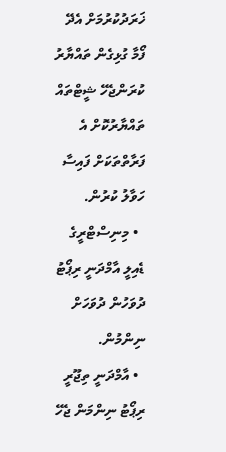ޚަރަދުކުރުމަށް އެދޭ ފޯމާ ގުޅިގެން ތައްޔާރު ކުރަންޖެހޭ ޝީޓްތައް ތައްޔާރުކޮށް އެ ފަރާތްތަކަށް ފައިސާ ހަވާލު ކުރުން.
  • މިނިސްޓްރީގެ ޑެއިލީ އާމްދަނީ ރިޕޯޓު ދުވަހުން ދުވަހަށް ނިންމުން.
  • އާމްދަނީ ތިޖޫރީ ރިޕޯޓު ނިންމަން ޖެހޭ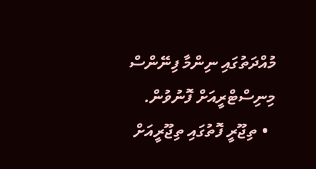މުއްދަތުގައި ނިންމާ ފިނޭންސް މިނިސްޓްރީއަށް ފޮނުވުން.
  • ތިޖޫރީ ފޮތުގައި ތިޖޫރީއަށް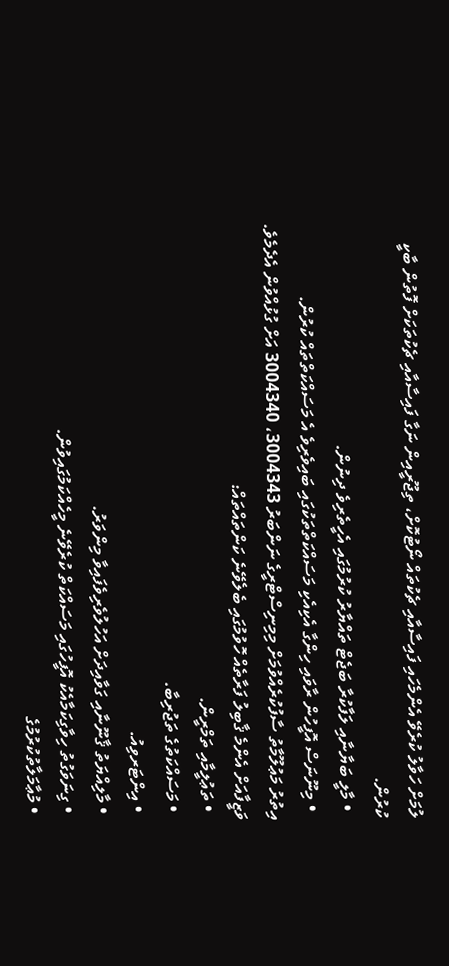ލުމަށް ހަވާލު ކުރެވޭ އެންމެހައި ފައިސާއާއި ޗެކުތައް ނޯޓުކޮށް، ތިޖޫރީއިން ނަގާ ފައިސާއާއި ޗެކުތަކަށް ފޮތުން ބާކީ ކުރުން.
  • މާލީ ބަޔާނާއި ލަފާކުރާ ބަޖެޓް ތައްޔާރު ކުރުމުގައި އެހީތެރިވެ ދިނުން.
  • މިނޫނަސް އޮފީހުން ރާވައި ހިންގާ އެކިއެކި މަސައްކަތްތަކުގައި ބައިވެރިވެ އެ މަސައްކަތްތައް ކުރުން.
އިތުރު މަޢުލޫމާތު ސާފުކުރެއްވުމަށް މިމިނިސްޓްރީގެ ނަންބަރު 3004343، 3004340 އަށް ގުޅުއްވުން އެދެމެވެ.
ވަޒީފާއަށް އެންމެ ޤާބިލު ފަރާތެއް ހޮވުމުގައި ބެލެވޭނެ ކަންތައްތައް:
  • ތަޢުލީމާއި ތަމްރީން.
  • މަސައްކަތުގެ ތަޖުރިބާ.
  • އިންޓަރވިއު.
  • މާލިއްޔަތު ޤާނޫނާއި ގަވާއިދަށް އަހުލުވެރިވެފައިވާ މިންވަރު.
  • ގިނަވަގުތު ހިވާގިކަމާއެކު އޮފީހުގައި މަސައްކަތް ކުރެވޭނެ މީހެއްކަމުގައިވުން.
  • މުޢާމަލާތުކުރުމުގެ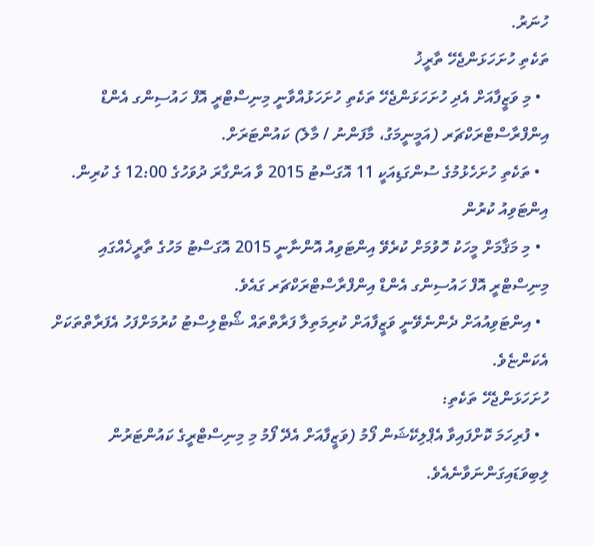ހުނަރު.
ތަކެތި ހުށަހަޅަންޖެހޭ ތާރީޚު
  • މި ވަޒީފާއަށް އެދި ހުށަހަޅަންޖެހޭ ތަކެތި ހުށަހަޅުއްވާނީ މިނިސްޓްރީ އޮފް ހައުސިންގ އެންޑް އިންފްރާސްޓްރަކްޗަރ (އަމީނީމަގު، މާފަންނު / މާލެ) ކައުންޓަރަށް.
  • ތަކެތި ހުށަހެޅުމުގެ ސުންގަޑިއަކީ 11 އޮގަސްޓު 2015 ވާ އަންގާރަ ދުވަހުގެ 12:00 ގެ ކުރިން.
އިންޓަވިއު ކުރުން
  • މި މަޤާމަށް މީހަކު ހޮވުމަށް ކުރެވޭ އިންޓަވިއު އޮންނާނީ 2015 އޮގަސްޓު މަހުގެ ތާރީޚެއްގައި މިނިސްޓްރީ އޮފް ހައުސިންގ އެންޑް އިންފްރާސްޓްރަކްޗަރ ގައެވެ.
  • އިންޓަވިއުއަށް ދެންނެވޭނީ ވަޒީފާއަށް ކުރިމަތިލާ ފަރާތްތައް ޝޯޓްލިސްޓު ކުރުމަށްފަހު އެފަރާތްތަކަށް އެކަންޏެވެ.
ހުށަހަޅަންޖެހޭ ތަކެތި:
  • ފުރިހަމަ ކޮށްފައިވާ އެޕްލިކޭޝަން ފޯމު (ވަޒީފާއަށް އެދޭ ފޯމު މި މިނިސްޓްރީގެ ކައުންޓަރުން ލިބިވަޑައިގަންނަވާނެއެވެ.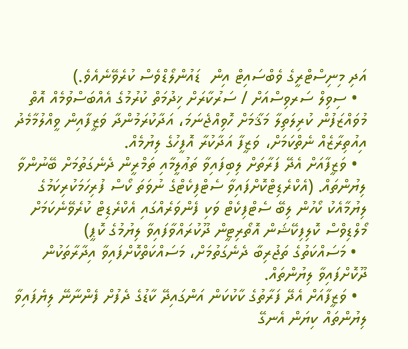އަދި މިނިސްޓްރީގެ ވެބްސައިޓް އިން  ޑައުންލޯޑްވެސް ކުރެވޭނެއެވެ.)
  • ސިވިލް ސަރވިސްއަށް / ސަރުކާރަށް ޚިދުމަތް ކުރުމުގެ އެއްބަސްވުމެއް އޮތް މުވައްޒަފުން ކުރިލަތިލާ މަޤާމަށް ހޮވިއްޖެނަމަ، އަދާކުރަމުންދާ ވަޒީފާއިން ވީއްލުމާމެދު އިއުތިރާޒެއް ނެތްކަމަށް، ވަޒީފާ އަދާކުރާ އޮފީހުގެ ލިޔުމެއް.
  • ވަޒީފާއަށް އެދޭ ފަރާތަށް ލިބިފައިވާ ތަޢުލީމާއި ތަމްރީން ދެނެގަތުމަށް ބޭނުންވާ ލިޔުންތައް. (އެކްރެޑިޓްކޮށްފައިވާ ސެޓްފިކެޓްގެ ނުވަތަ ކޯސް ފުރިހަމަކުރިކަމުގެ ލިޔުމާއެކު ކޯހުން ލިބޭ ސެޓްފިކެޓް ވަކި ފެންވަރެއްގައި އެކްރެޑިޓް ކުރެވޭނެކަމަށް މޯލްޑިވްސް ކޮލިފިކޭޝަން އޮތޯރިޓީން ދޫކުރައްވާފައިވާ ލިޔުމުގެ ކޮޕީ)
  • މަސައްކަތުގެ ތަޖުރިބާ ދެނެގަތުމަށް، މަސައްކަތްކޮށްފައިވާ އިދާރާތަކުން ދޫކޮށްފައިވާ ލިޔުންތައް.
  • ވަޒީފާއަށް އެދޭ ފަރާތުގެ ކާކުކަން އަންގައިދޭ ކާޑުގެ ދެފުށް ފެންނާނޭ ލިޔެފައިވާ ލިޔުންތައް ކިޔަން އެނގޭ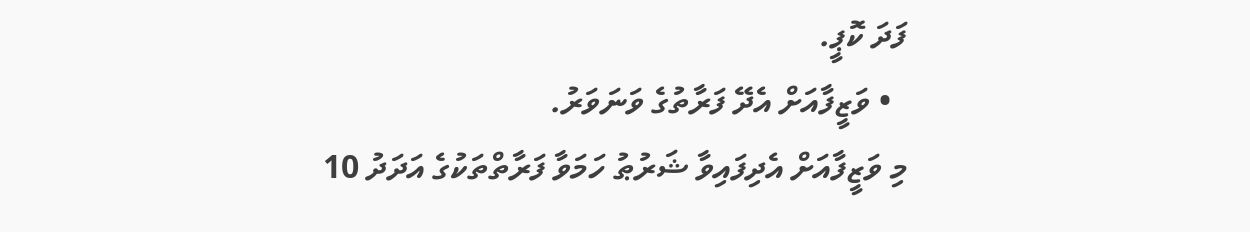ފަދަ ކޮޕީ.
  • ވަޒީފާއަށް އެދޭ ފަރާތުގެ ވަނަވަރު.
މި ވަޒީފާއަށް އެދިފައިވާ ޝަރުޠު ހަމަވާ ފަރާތްތަކުގެ އަދަދު 10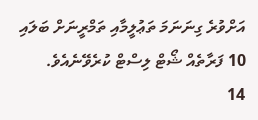އަށްވުރެ ގިނަނަމަ ތަޢުލީމާއި ތަމްރީނަށް ބަލައި 10 ފަރާތެއް ޝޯޓް ލިސްޓް ކުރެވޭނެއެވެ.
14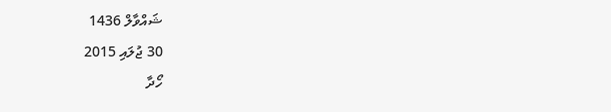ޝައްވާލް 1436
30 ޖުލައި 2015
ހޯދާ